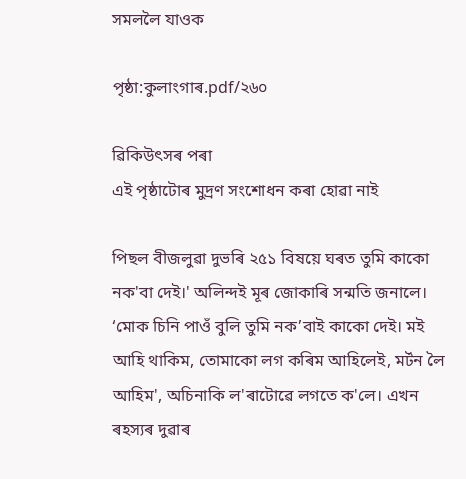সমললৈ যাওক

পৃষ্ঠা:কুলাংগাৰ.pdf/২৬০

ৱিকিউৎসৰ পৰা
এই পৃষ্ঠাটোৰ মুদ্ৰণ সংশোধন কৰা হোৱা নাই

পিছল বীজলুৱা দুভৰি ২৫১ বিষয়ে ঘৰত তুমি কাকো নক'বা দেই।' অলিন্দই মূৰ জোকাৰি সন্মতি জনালে। ‘মোক চিনি পাওঁ বুলি তুমি নক’বাই কাকো দেই। ম‍ই আহি থাকিম, তোমাকো লগ কৰিম আহিলেই, মৰ্টন লৈ আহিম', অচিনাকি ল'ৰাটোৱে লগতে ক'লে। এখন ৰহস্যৰ দুৱাৰ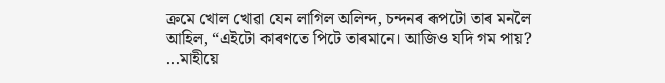ক্ৰমে খোল খোৱা যেন লাগিল অলিন্দ, চন্দনৰ ৰূপটো তাৰ মনলৈ আহিল, “এইটো কাৰণতে পিটে তাৰমানে। আজিও যদি গম পায়? ...মাহীয়ে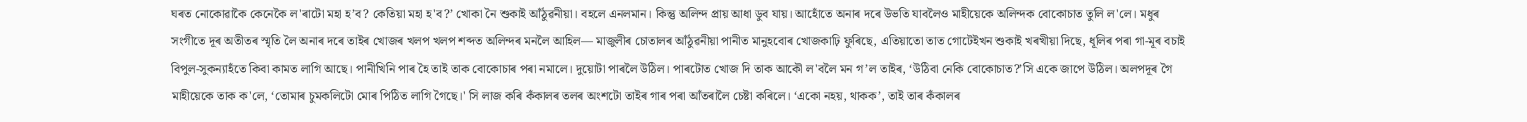ঘৰত নোকোৱাকৈ কেনেকৈ ল'ৰাটো মহা হ’ব? কেতিয়া মহা হ'ব?’ খোকা নৈ শুকাই আঁঠুৱনীয়া। বহলে এনলমান। কিন্তু অলিন্দ প্ৰায় আধা ডুব যায়। আহোঁতে অনাৰ দৰে উভতি যাবলৈও মাহীয়েকে অলিন্দক বোকোচাত তুলি ল'লে। মধুৰ সংগীতে দূৰ অতীতৰ স্মৃতি লৈ অনাৰ দৰে তাইৰ খোজৰ খলপ খলপ শব্দত অলিন্দৰ মনলৈ আহিল— মাজুলীৰ চোতালৰ আঁঠুৱনীয়া পানীত মানুহবোৰ খোজকাঢ়ি ফুৰিছে, এতিয়াতো তাত গোটেইখন শুকাই খৰখীয়া দিছে, ধূলিৰ পৰা গা-মূৰ বচাই বিপুল-সুকন্যাহঁতে কিবা কামত লাগি আছে। পানীখিনি পাৰ হৈ তাই তাক বোকোচাৰ পৰা নমালে। দুয়োটা পাৰলৈ উঠিল। পাৰটোত খোজ দি তাক আকৌ ল'বলৈ মন গ’ল তাইৰ, ‘উঠিবা নেকি বোকোচাত?’সি একে জাপে উঠিল। অলপদূৰ গৈ মাহীয়েকে তাক ক'লে, ‘তোমাৰ চুমকলিটো মোৰ পিঠিত লাগি গৈছে।' সি লাজ কৰি কঁকালৰ তলৰ অংশটো তাইৰ গাৰ পৰা আঁতৰালৈ চেষ্টা কৰিলে। ‘একো নহয়, থাকক’, তাই তাৰ কঁকালৰ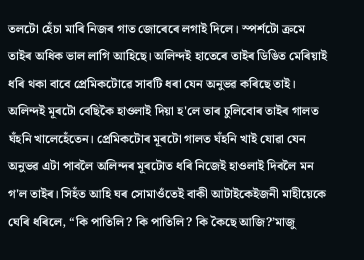তলটো হেঁচা মাৰি নিজৰ গাত জোৰেৰে লগাই দিলে। স্পৰ্শটো ক্ৰমে তাইৰ অধিক ভাল লাগি আহিছে। অলিন্দই হাতেৰে তাইৰ ডিঙিত মেৰিয়াই ধৰি থকা বাবে প্ৰেমিকটোৱে সাবটি ধৰা যেন অনুভৱ কৰিছে তাই। অলিন্দই মূৰটো বেছিকৈ হাওলাই দিয়া হ'লে তাৰ চুলিবোৰ তাইৰ গালত ঘঁহনি খালেহেঁতেন। প্ৰেমিকটোৰ মূৰটো গালত ঘঁহনি খাই যোৱা যেন অনুভৱ এটা পাবলৈ অলিন্দৰ মূৰটোত ধৰি নিজেই হাওলাই দিবলৈ মন গ'ল তাইৰ। সিহঁত আহি ঘৰ সোমাওঁতেই বাকী আটাইকেইজনী মাহীয়েকে ঘেৰি ধৰিলে, “কি পাতিলি? কি পাতিলি? কি কৈছে আজি?’মাজু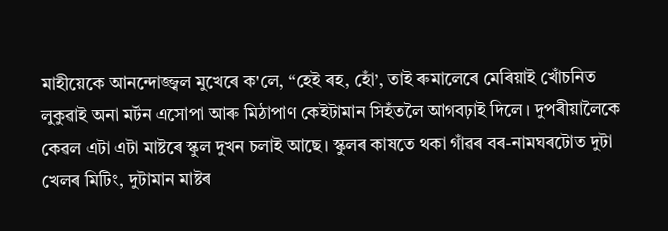মাহীয়েকে আনন্দোজ্জ্বল মুখেৰে ক'লে, “হেই ৰহ, হোঁ’, তাই ৰুমালেৰে মেৰিয়াই খোঁচনিত লুকুৱাই অনা মৰ্টন এসোপা আৰু মিঠাপাণ কেইটামান সিহঁতলৈ আগবঢ়াই দিলে। দুপৰীয়ালৈকে কেৱল এটা এটা মাষ্টৰে স্কুল দুখন চলাই আছে। স্কুলৰ কাষতে থকা গাঁৱৰ বৰ-নামঘৰটোত দুটা খেলৰ মিটিং, দুটামান মাষ্টৰ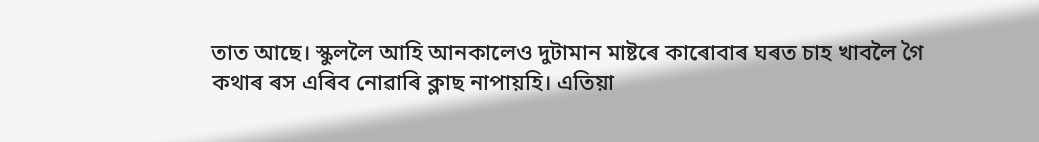তাত আছে। স্কুললৈ আহি আনকালেও দুটামান মাষ্টৰে কাৰোবাৰ ঘৰত চাহ খাবলৈ গৈ কথাৰ ৰস এৰিব নোৱাৰি ক্লাছ নাপায়হি। এতিয়া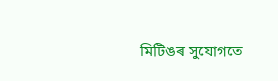মিটিঙৰ সুযোগতে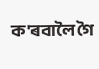ক'ৰবালৈ গৈ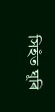সিহঁত ঘূৰি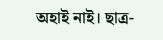অহাই নাই। ছাত্ৰ-